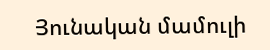Յունական մամուլի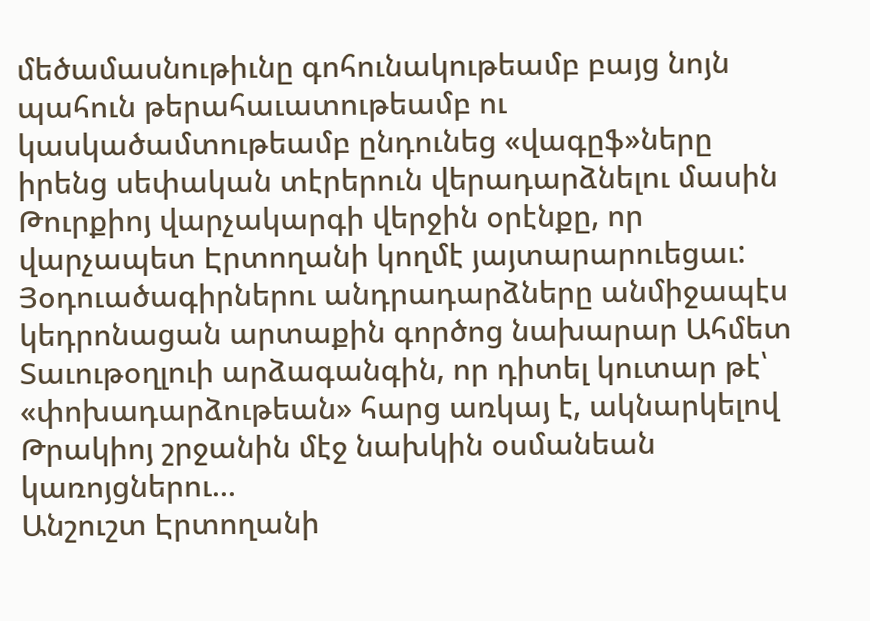մեծամասնութիւնը գոհունակութեամբ բայց նոյն պահուն թերահաւատութեամբ ու կասկածամտութեամբ ընդունեց «վագըֆ»ները իրենց սեփական տէրերուն վերադարձնելու մասին Թուրքիոյ վարչակարգի վերջին օրէնքը, որ վարչապետ Էրտողանի կողմէ յայտարարուեցաւ:
Յօդուածագիրներու անդրադարձները անմիջապէս կեդրոնացան արտաքին գործոց նախարար Ահմետ Տաւութօղլուի արձագանգին, որ դիտել կուտար թէ՝ «փոխադարձութեան» հարց առկայ է, ակնարկելով Թրակիոյ շրջանին մէջ նախկին օսմանեան կառոյցներու...
Անշուշտ Էրտողանի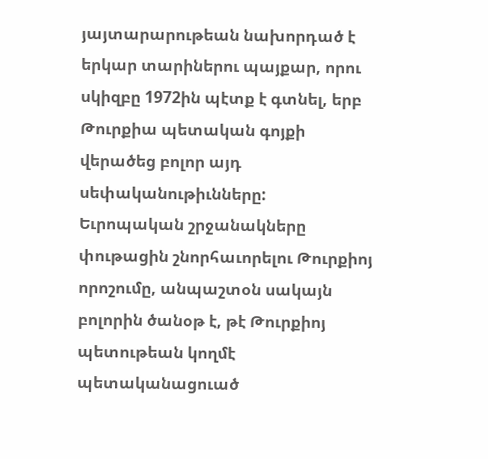յայտարարութեան նախորդած է երկար տարիներու պայքար, որու սկիզբը 1972ին պէտք է գտնել, երբ Թուրքիա պետական գոյքի վերածեց բոլոր այդ սեփականութիւնները:
Եւրոպական շրջանակները փութացին շնորհաւորելու Թուրքիոյ որոշումը, անպաշտօն սակայն բոլորին ծանօթ է, թէ Թուրքիոյ պետութեան կողմէ պետականացուած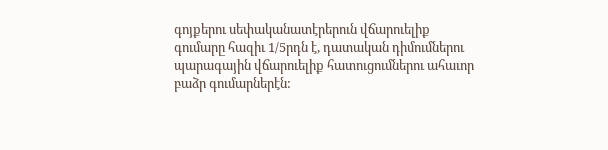գոյքերու սեփականատէրերուն վճարուելիք գումարը հազիւ 1/5րդն է, դատական դիմումներու պարագային վճարուելիք հատուցումներու ահաւոր բաձր գումարներէն: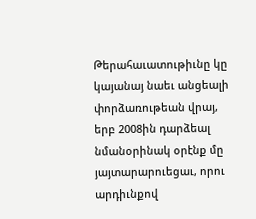Թերահաւատութիւնը կը կայանայ նաեւ անցեալի փորձառութեան վրայ, երբ 2008ին դարձեալ նմանօրինակ օրէնք մը յայտարարուեցաւ, որու արդիւնքով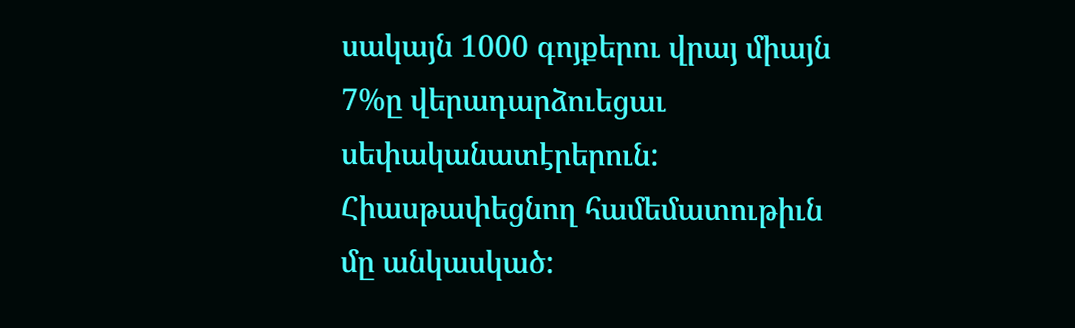սակայն 1000 գոյքերու վրայ միայն 7%ը վերադարձուեցաւ սեփականատէրերուն:
Հիասթափեցնող համեմատութիւն մը անկասկած: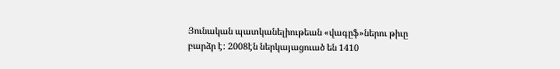Յունական պատկանելիութեան «վագըֆ»ներու թիւը բարձր է: 2008էն ներկայացուած են 1410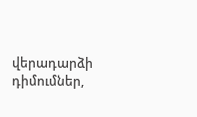վերադարձի դիմումներ,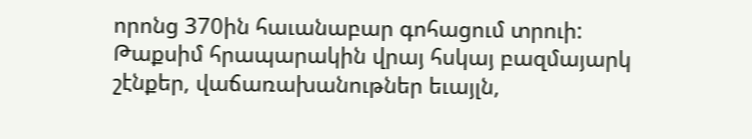որոնց 370ին հաւանաբար գոհացում տրուի: Թաքսիմ հրապարակին վրայ հսկայ բազմայարկ շէնքեր, վաճառախանութներ եւայլն,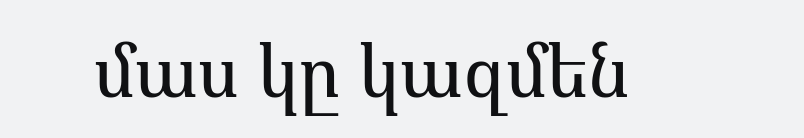մաս կը կազմեն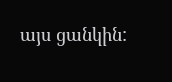այս ցանկին: